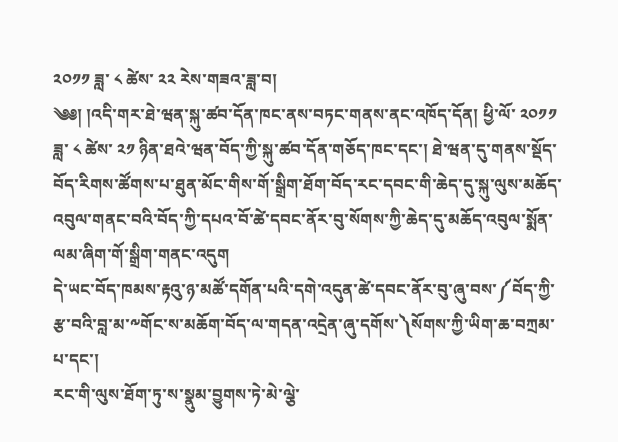༢༠༡༡ ཟླ་ ༨ ཚེས་ ༢༢ རེས་གཟའ་ཟླ་བ།
༄༅། །འདི་གར་ཐེ་ཝན་སྐུ་ཚབ་དོན་ཁང་ནས་བཏང་གནས་ནང་འཁོད་དོན། ཕྱི་ལོ་ ༢༠༡༡ ཟླ་ ༨ ཚེས་ ༢༡ ཉིན་ཐའེ་ཝན་བོད་ཀྱི་སྐུ་ཚབ་དོན་གཅོད་ཁང་དང་། ཐེ་ཝན་དུ་གནས་སྡོད་བོད་རིགས་ཚོགས་པ་ཐུན་མོང་གིས་གོ་སྒྲིག་ཐོག་བོད་རང་དབང་གི་ཆེད་དུ་སྐུ་ལུས་མཆོད་འབུལ་གནང་བའི་བོད་ཀྱི་དཔའ་བོ་ཚེ་དབང་ནོར་བུ་སོགས་ཀྱི་ཆེད་དུ་མཆོད་འབུལ་སྨོན་ལམ་ཞིག་གོ་སྒྲིག་གནང་འདུག
དེ་ཡང་བོད་ཁམས་རྟའུ་ཉ་མཚོ་དགོན་པའི་དགེ་འདུན་ཚེ་དབང་ནོར་བུ་ཞུ་བས་༼བོད་ཀྱི་རྩ་བའི་བླ་མ་༸གོང་ས་མཆོག་བོད་ལ་གདན་འདྲེན་ཞུ་དགོས་༽སོགས་ཀྱི་ཡིག་ཆ་བཀྲམ་པ་དང་།
རང་གི་ལུས་ཐོག་ཏུ་ས་སྣུམ་བྱུགས་ཏེ་མེ་ལྕེ་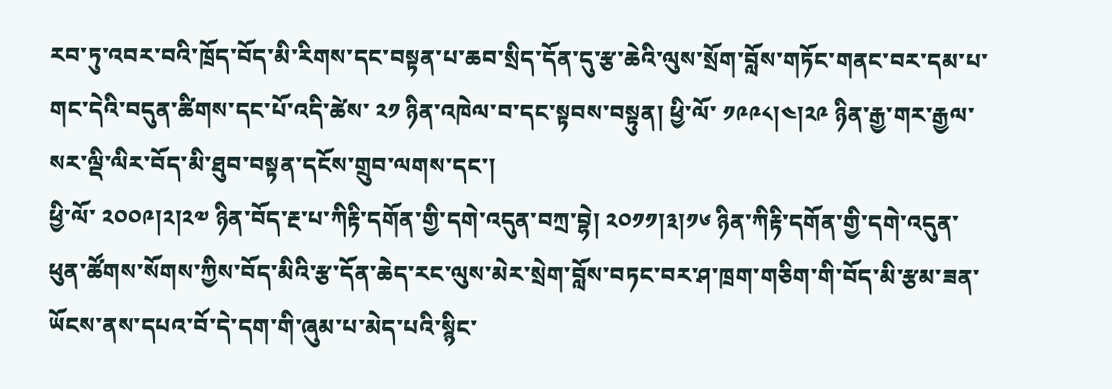རབ་ཏུ་འབར་བའི་ཁྲོད་བོད་མི་རིགས་དང་བསྟན་པ་ཆབ་སྲིད་དོན་དུ་རྩ་ཆེའི་ལུས་སྲོག་བློས་གཏོང་གནང་བར་དམ་པ་གང་དེའི་བདུན་ཚིགས་དང་པོ་འདི་ཚེས་ ༢༡ ཉིན་འཁེལ་བ་དང་སྟབས་བསྟུན། ཕྱི་ལོ་ ༡༩༩༨།༤།༢༩ ཉིན་རྒྱ་གར་རྒྱལ་སར་ལྡི་ལིར་བོད་མི་ཐུབ་བསྟན་དངོས་གྲུབ་ལགས་དང་།
ཕྱི་ལོ་ ༢༠༠༩།༢།༢༧ ཉིན་བོད་རྔ་པ་ཀིརྟི་དགོན་གྱི་དགེ་འདུན་བཀྲ་བྷེ། ༢༠༡༡།༣།༡༦ ཉིན་ཀིརྟི་དགོན་གྱི་དགེ་འདུན་ཕུན་ཚོགས་སོགས་ཀྱིས་བོད་མིའི་རྩ་དོན་ཆེད་རང་ལུས་མེར་སྲེག་བློས་བཏང་བར་ཤ་ཁྲག་གཅིག་གི་བོད་མི་རྩམ་ཟན་ཡོངས་ནས་དཔའ་བོ་དེ་དག་གི་ཞུམ་པ་མེད་པའི་སྙིང་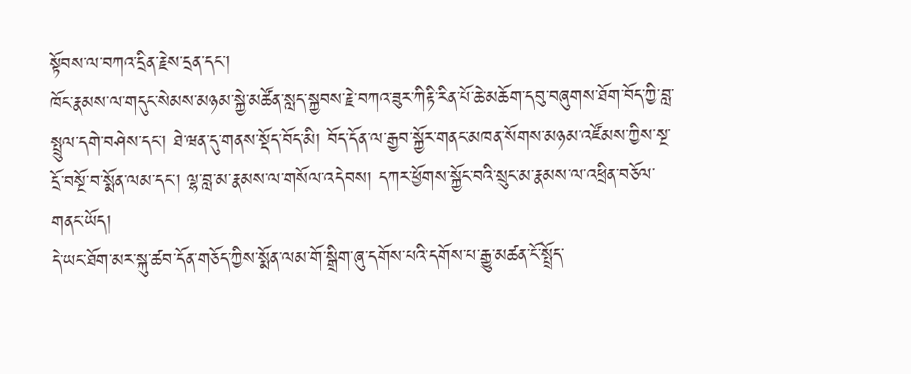སྟོབས་ལ་བཀའ་དྲིན་རྗེས་དྲན་དང་།
ཁོང་རྣམས་ལ་གདུང་སེམས་མཉམ་སྐྱེ་མཚོན་སླད་སྐྱབས་རྗེ་བཀའ་ཟུར་ཀིརྟི་རིན་པོ་ཆེ་མཆོག་དབུ་བཞུགས་ཐོག་བོད་ཀྱི་བླ་སྤྲུལ་དགེ་བཤེས་དང་། ཐེ་ཝན་དུ་གནས་སྡོད་བོད་མི། བོད་དོན་ལ་རྒྱབ་སྐྱོར་གནང་མཁན་སོགས་མཉམ་འཛོམས་ཀྱིས་སྔ་དྲོ་བསྔོ་བ་སྨོན་ལམ་དང་། ལྷ་བླ་མ་རྣམས་ལ་གསོལ་འདེབས། དཀར་ཕྱོགས་སྐྱོང་བའི་སྲུང་མ་རྣམས་ལ་འཕྲིན་བཅོལ་གནང་ཡོད།
དེ་ཡང་ཐོག་མར་སྐུ་ཚབ་དོན་གཅོད་ཀྱིས་སྨོན་ལམ་གོ་སྒྲིག་ཞུ་དགོས་པའི་དགོས་པ་རྒྱུ་མཚན་ངོ་སྤྲོད་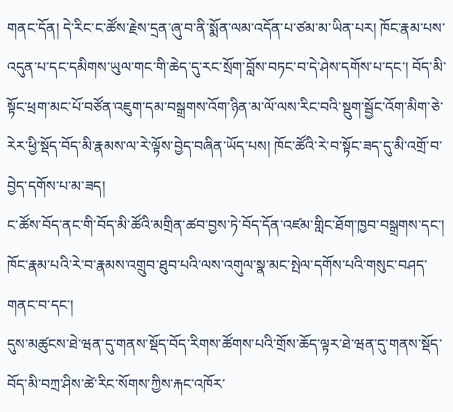གནང་དོན། དེ་རིང་ང་ཚོས་རྗེས་དྲན་ཞུ་བ་ནི་སྨོན་ལམ་འདོན་པ་ཙམ་མ་ཡིན་པར། ཁོང་རྣམ་པས་འདུན་པ་དང་དམིགས་ཡུལ་གང་གི་ཆེད་དུ་རང་སྲོག་བློས་བཏང་བ་དེ་ཤེས་དགོས་པ་དང་། བོད་མི་སྟོང་ཕྲག་མང་པོ་བཙོན་འཇུག་དམ་བསྒྲགས་འོག་ཉིན་མ་ལོ་ལས་རིང་བའི་སྡུག་སྦྱོང་འོག་མིག་ཅེ་རེར་ཕྱི་སྡོད་བོད་མི་རྣམས་ལ་རེ་ལྟོས་བྱེད་བཞིན་ཡོད་པས། ཁོང་ཚོའི་རེ་བ་སྟོང་ཟད་དུ་མི་འགྲོ་བ་བྱེད་དགོས་པ་མ་ཟད།
ང་ཚོས་བོད་ནང་གི་བོད་མི་ཚོའི་མགྲིན་ཚབ་བྱས་ཏེ་བོད་དོན་འཛམ་གླིང་ཐོག་ཁྱབ་བསྒྲགས་དང་། ཁོང་རྣམ་པའི་རེ་བ་རྣམས་འགྲུབ་ཐུབ་པའི་ལས་འགུལ་སྣ་མང་སྤེལ་དགོས་པའི་གསུང་བཤད་གནང་བ་དང་།
དུས་མཚུངས་ཐེ་ཝན་དུ་གནས་སྡོད་བོད་རིགས་ཚོགས་པའི་གྲོས་ཆོད་ལྟར་ཐེ་ཝན་དུ་གནས་སྡོད་བོད་མི་བཀྲ་ཤིས་ཚེ་རིང་སོགས་ཀྱིས་རྐང་འཁོར་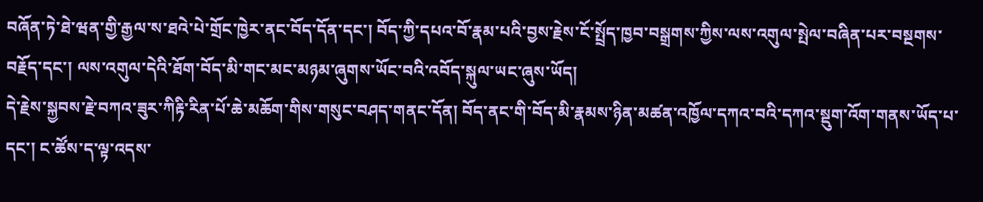བཞོན་ཏེ་ཐེ་ཝན་གྱི་རྒྱལ་ས་ཐའེ་པེ་གྲོང་ཁྱེར་ནང་བོད་དོན་དང་། བོད་ཀྱི་དཔའ་བོ་རྣམ་པའི་བྱས་རྗེས་ངོ་སྤྲོད་ཁྱབ་བསྒྲགས་ཀྱིས་ལས་འགུལ་སྤེལ་བཞིན་པར་བསྔགས་བརྗོད་དང་། ལས་འགུལ་དེའི་ཐོག་བོད་མི་གང་མང་མཉམ་ཞུགས་ཡོང་བའི་འབོད་སྐུལ་ཡང་ཞུས་ཡོད།
དེ་རྗེས་སྐྱབས་རྗེ་བཀའ་ཟུར་ཀིརྟི་རིན་པོ་ཆེ་མཆོག་གིས་གསུང་བཤད་གནང་དོན། བོད་ནང་གི་བོད་མི་རྣམས་ཉིན་མཚན་འཁྱོལ་དཀའ་བའི་དཀའ་སྡུག་འོག་གནས་ཡོད་པ་དང་། ང་ཚོས་ད་ལྟ་འདས་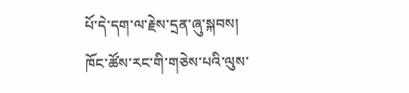པོ་དེ་དག་ལ་རྗེས་དྲན་ཞུ་སྐབས། ཁོང་ཚོས་རང་གི་གཅེས་པའི་ལུས་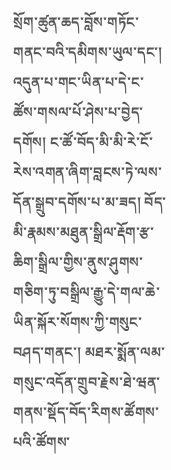སྲོག་ཚུན་ཆད་བློས་གཏོང་གནང་བའི་དམིགས་ཡུལ་དང་། འདུན་པ་གང་ཡིན་པ་དེ་ང་ཚོས་གསལ་པོ་ཤེས་པ་བྱེད་དགོས། ང་ཚོ་བོད་མི་མི་རེ་ངོ་རེས་འགན་ཞིག་བླངས་ཏེ་ལས་དོན་སྒྲུབ་དགོས་པ་མ་ཟད། བོད་མི་རྣམས་མཐུན་སྒྲིལ་རྡོག་རྩ་ཆིག་སྒྲིལ་གྱིས་ནུས་ཤུགས་གཅིག་ཏུ་བསྒྲིལ་རྒྱུ་དེ་གལ་ཆེ་ཡིན་སྐོར་སོགས་ཀྱི་གསུང་བཤད་གནང་། མཐར་སྨོན་ལམ་གསུང་འདོན་གྲུབ་རྗེས་ཐེ་ཝན་གནས་སྡོད་བོད་རིགས་ཚོགས་པའི་ཚོགས་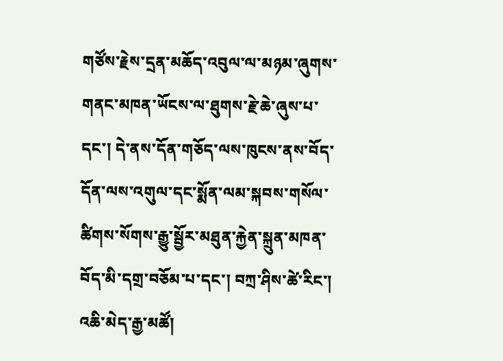གཙོས་རྗེས་དྲན་མཆོད་འབུལ་ལ་མཉམ་ཞུགས་གནང་མཁན་ཡོངས་ལ་ཐུགས་རྗེ་ཆེ་ཞུས་པ་དང་། དེ་ནས་དོན་གཅོད་ལས་ཁུངས་ནས་བོད་དོན་ལས་འགུལ་དང་སྨོན་ལམ་སྐབས་གསོལ་ཚིགས་སོགས་རྒྱུ་སྦྱོར་མཐུན་རྐྱེན་སྐྲུན་མཁན་བོད་མི་དགྲ་བཅོམ་པ་དང་། བཀྲ་ཤིས་ཚེ་རིང་། འཆི་མེད་རྒྱ་མཚོ།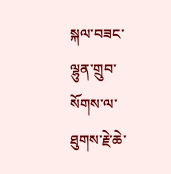སྐལ་བཟང་ལྷུན་གྲུབ་སོགས་ལ་ཐུགས་རྗེ་ཆེ་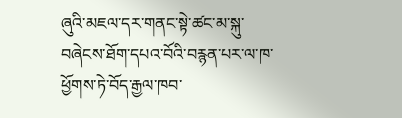ཞུའི་མཇལ་དར་གནང་སྟེ་ཚང་མ་སྐུ་བཞེངས་ཐོག་དཔའ་བོའི་བརྙན་པར་ལ་ཁ་ཕྱོགས་ཏེ་བོད་རྒྱལ་ཁབ་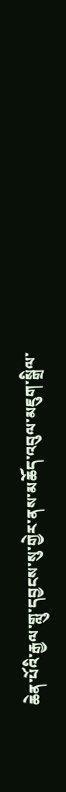ཆེན་པོའི་རྒྱལ་གླུ་དབྱངས་སུ་གྱེར་ནས་མཆོད་འབུལ་མཇུག་སྒྲིལ་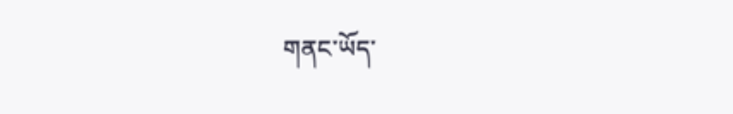གནང་ཡོད་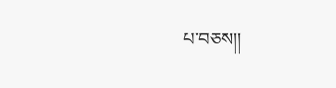པ་བཅས།།